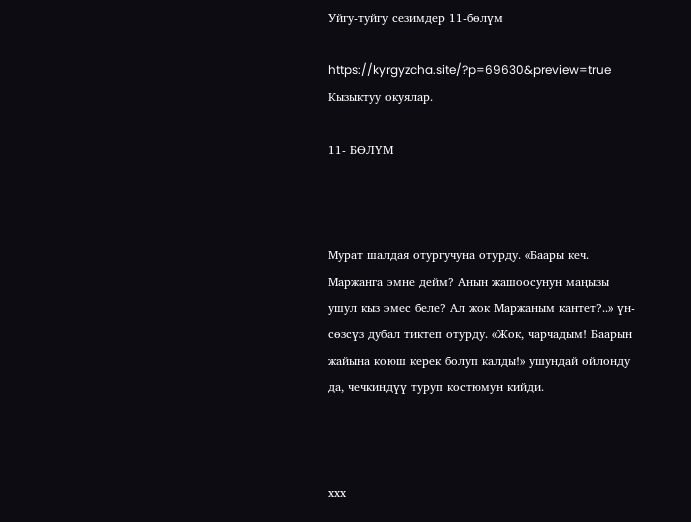Уйгу-туйгу сезимдер 11-бөлүм

https://kyrgyzcha.site/?p=69630&preview=true Кызыктуу окуялар.

11- БӨЛҮМ



Мурат шалдая отургучуна отурду. «Баары кеч. Маржанга эмне дейм? Анын жашоосунун маңызы ушул кыз эмес беле? Ал жок Маржаным кантет?..» үн-сөзсүз дубал тиктеп отурду. «Жок, чарчадым! Баарын жайына коюш керек болуп калды!» ушундай ойлонду да, чечкиндүү туруп костюмун кийди.



ххх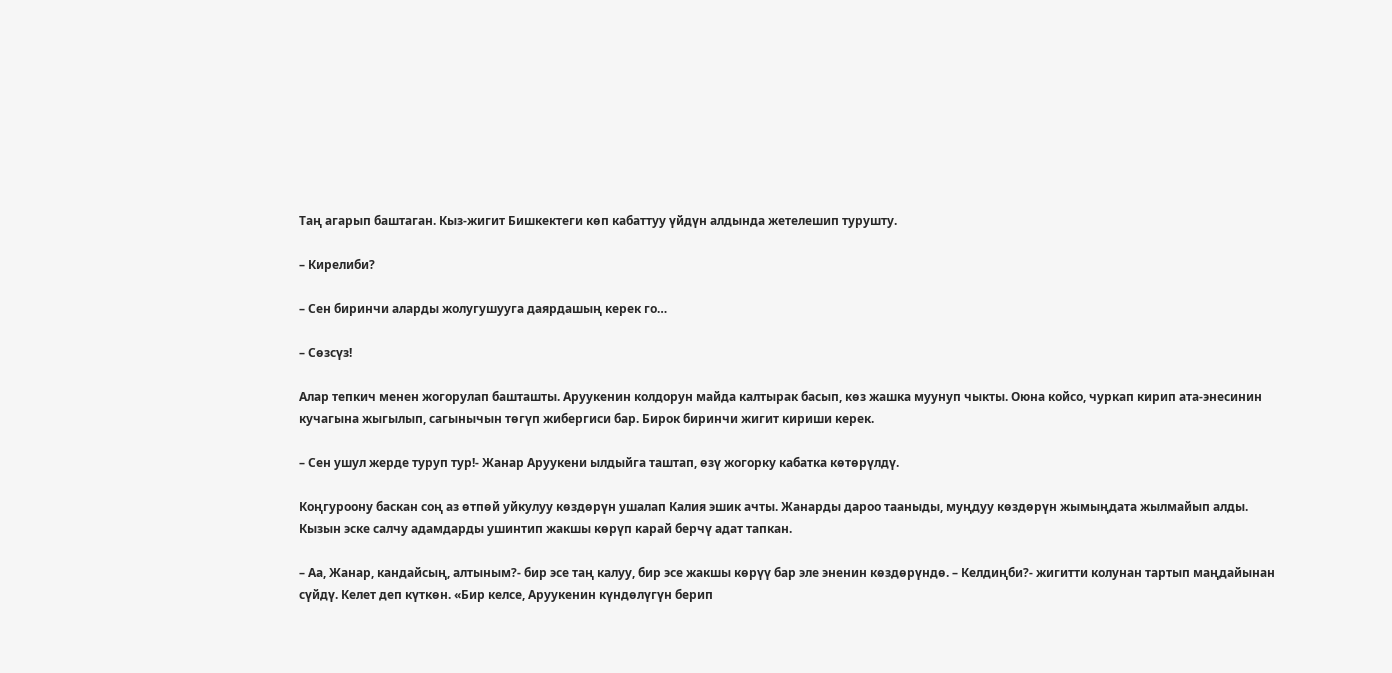Таң агарып баштаган. Кыз-жигит Бишкектеги көп кабаттуу үйдүн алдында жетелешип турушту.

– Кирелиби?

– Сен биринчи аларды жолугушууга даярдашың керек го…

– Сөзсүз!

Алар тепкич менен жогорулап башташты. Аруукенин колдорун майда калтырак басып, көз жашка муунуп чыкты. Оюна койсо, чуркап кирип ата-энесинин кучагына жыгылып, сагынычын төгүп жибергиси бар. Бирок биринчи жигит кириши керек.

– Сен ушул жерде туруп тур!- Жанар Аруукени ылдыйга таштап, өзү жогорку кабатка көтөрүлдү.

Коңгуроону баскан соң аз өтпөй уйкулуу көздөрүн ушалап Калия эшик ачты. Жанарды дароо тааныды, муңдуу көздөрүн жымыңдата жылмайып алды. Кызын эске салчу адамдарды ушинтип жакшы көрүп карай берчү адат тапкан.

– Аа, Жанар, кандайсың, алтыным?- бир эсе таң калуу, бир эсе жакшы көрүү бар эле эненин көздөрүндө. – Келдиңби?- жигитти колунан тартып маңдайынан сүйдү. Келет деп күткөн. «Бир келсе, Аруукенин күндөлүгүн берип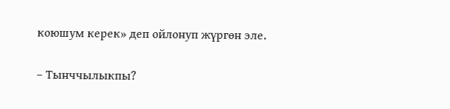коюшум керек» деп ойлонуп жүргөн эле.

– Тынччылыкпы?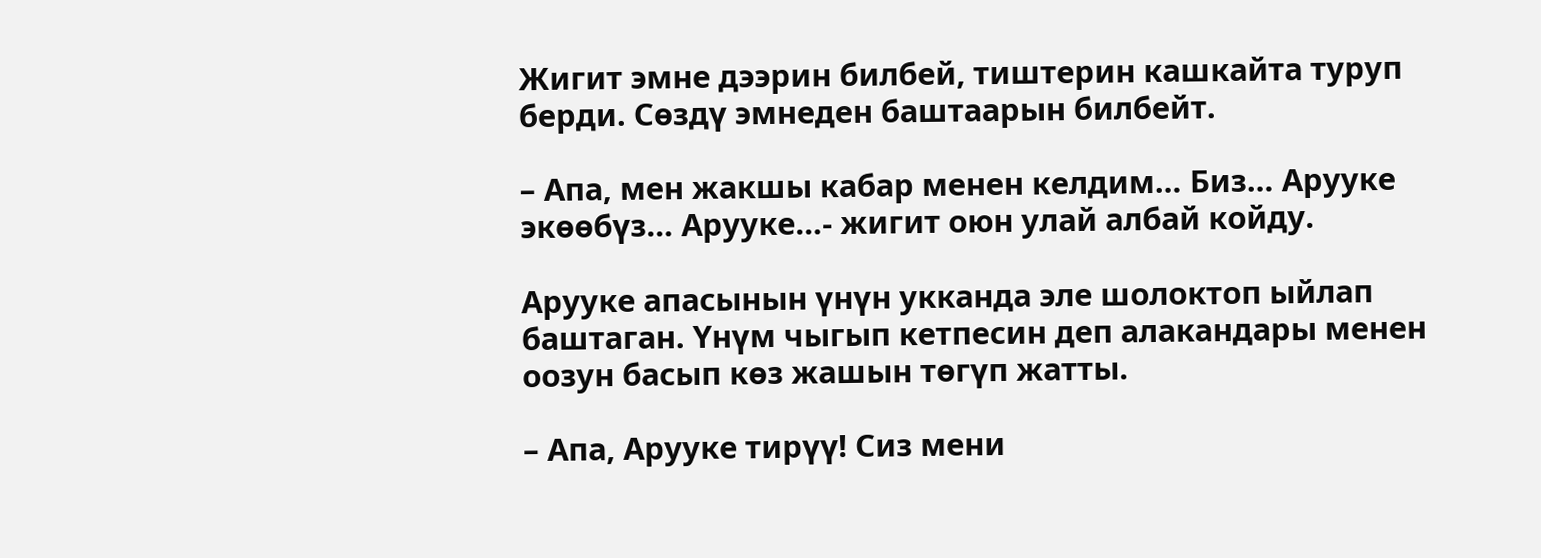Жигит эмне дээрин билбей, тиштерин кашкайта туруп берди. Сөздү эмнеден баштаарын билбейт.

– Апа, мен жакшы кабар менен келдим… Биз… Арууке экөөбүз… Арууке…- жигит оюн улай албай койду.

Арууке апасынын үнүн укканда эле шолоктоп ыйлап баштаган. Үнүм чыгып кетпесин деп алакандары менен оозун басып көз жашын төгүп жатты.

– Апа, Арууке тирүү! Сиз мени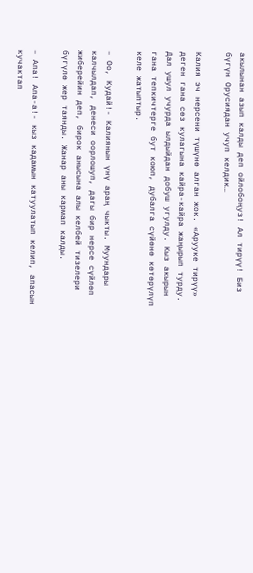акылынан азып калды деп ойлобоңуз! Ал тирүү! Биз бүгүн Орусиядан учуп келдик…

Калия эч нерсени түшүнө алган жок. «Арууке тирүү» деген гана сөз кулагына кайра-кайра жаңырып турду. Дал ушул учурда ылдыйдан добуш угулду. Кыз акырын гана тепкичтерге бут коюп, дубалга сүйөнө көтөрүлүп келе жатыптыр.

– Оо, Кудай!- Калиянын үнү араң чыкты. Муундары калчылдап, денеси оорлошуп, дагы бир нерсе сүйлөп жиберейин деп, бирок анысына алы келбей тизелери бүгүлө жер таянды. Жанар аны кармап калды.

– Апа! Апа-а!- кыз кадамын катуулатып келип, апасын кучактап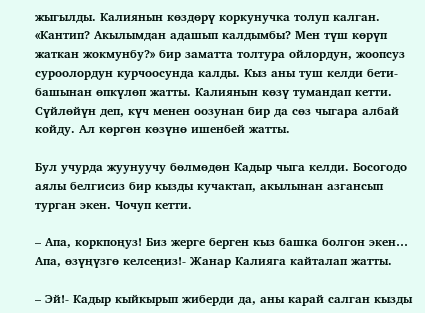жыгылды. Калиянын көздөрү коркунучка толуп калган. «Кантип? Акылымдан адашып калдымбы? Мен түш көрүп жаткан жокмунбу?» бир заматта толтура ойлордун, жоопсуз суроолордун курчоосунда калды. Кыз аны туш келди бети-башынан өпкүлөп жатты. Калиянын көзү тумандап кетти. Сүйлөйүн деп, күч менен оозунан бир да сөз чыгара албай койду. Ал көргөн көзүнө ишенбей жатты.

Бул учурда жуунуучу бөлмөдөн Кадыр чыга келди. Босогодо аялы белгисиз бир кызды кучактап, акылынан азгансып турган экен. Чочуп кетти.

– Апа, коркпоңуз! Биз жерге берген кыз башка болгон экен… Апа, өзүңүзгө келсеңиз!- Жанар Калияга кайталап жатты.

– Эй!- Кадыр кыйкырып жиберди да, аны карай салган кызды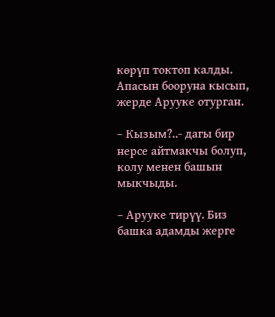көрүп токтоп калды. Апасын бооруна кысып, жерде Арууке отурган.

– Кызым?..- дагы бир нерсе айтмакчы болуп, колу менен башын мыкчыды.

– Арууке тирүү. Биз башка адамды жерге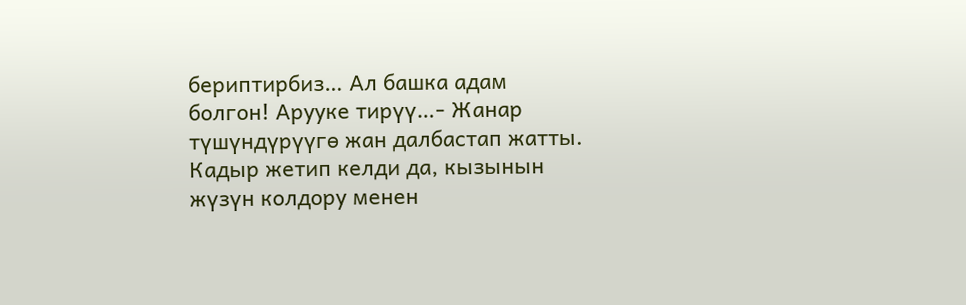бериптирбиз… Ал башка адам болгон! Арууке тирүү…- Жанар түшүндүрүүгө жан далбастап жатты. Кадыр жетип келди да, кызынын жүзүн колдору менен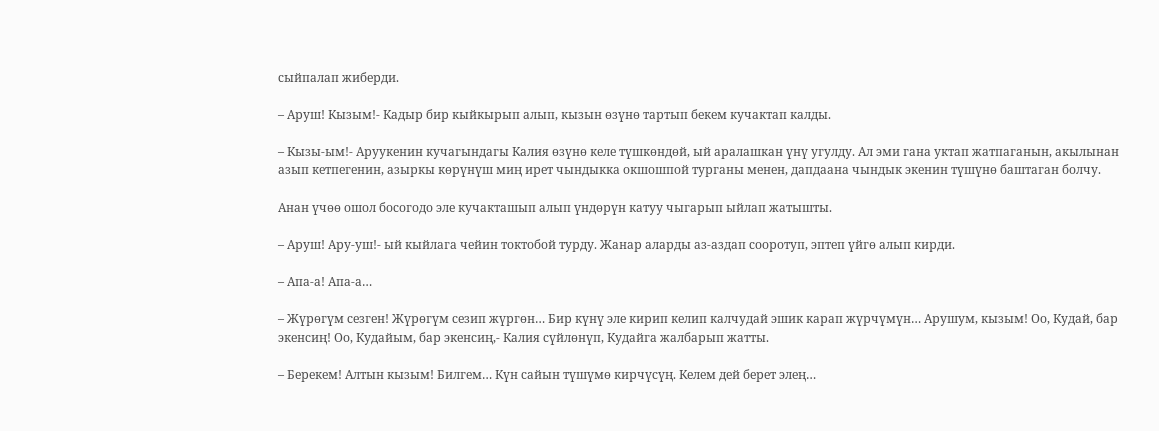сыйпалап жиберди.

– Аруш! Кызым!- Кадыр бир кыйкырып алып, кызын өзүнө тартып бекем кучактап калды.

– Кызы-ым!- Аруукенин кучагындагы Калия өзүнө келе түшкөндөй, ый аралашкан үнү угулду. Ал эми гана уктап жатпаганын, акылынан азып кетпегенин, азыркы көрүнүш миң ирет чындыкка окшошпой турганы менен, дапдаана чындык экенин түшүнө баштаган болчу.

Анан үчөө ошол босогодо эле кучакташып алып үндөрүн катуу чыгарып ыйлап жатышты.

– Аруш! Ару-уш!- ый кыйлага чейин токтобой турду. Жанар аларды аз-аздап сооротуп, эптеп үйгө алып кирди.

– Апа-а! Апа-а…

– Жүрөгүм сезген! Жүрөгүм сезип жүргөн… Бир күнү эле кирип келип калчудай эшик карап жүрчүмүн… Арушум, кызым! Оо, Кудай, бар экенсиң! Оо, Кудайым, бар экенсиң,- Калия сүйлөнүп, Кудайга жалбарып жатты.

– Берекем! Алтын кызым! Билгем… Күн сайын түшүмө кирчүсүң. Келем дей берет элең…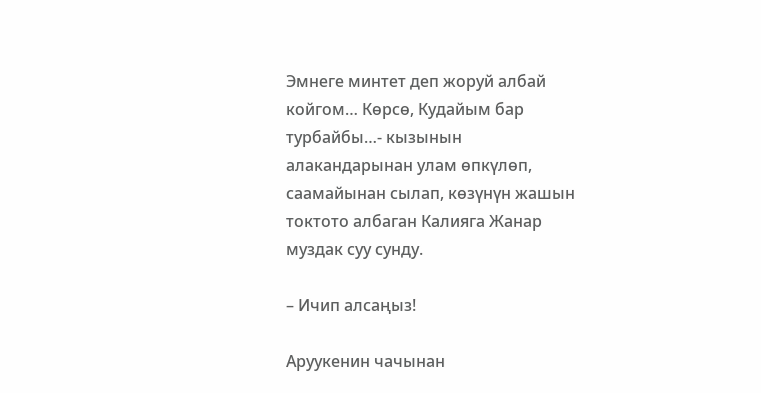Эмнеге минтет деп жоруй албай койгом… Көрсө, Кудайым бар турбайбы…- кызынын алакандарынан улам өпкүлөп, саамайынан сылап, көзүнүн жашын токтото албаган Калияга Жанар муздак суу сунду.

– Ичип алсаңыз!

Аруукенин чачынан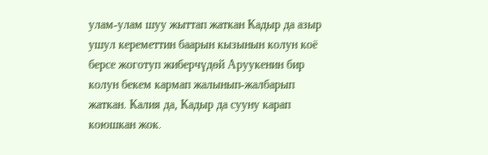улам-улам шуу жыттап жаткан Кадыр да азыр ушул кереметтин баарын кызынын колун коё берсе жоготуп жиберчүдөй Аруукенин бир колун бекем кармап жалынып-жалбарып жаткан. Калия да, Кадыр да сууну карап коюшкан жок.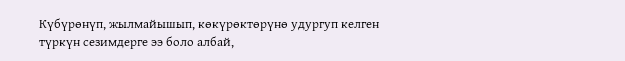Күбүрөнүп, жылмайышып, көкүрөктөрүнө удургуп келген түркүн сезимдерге ээ боло албай,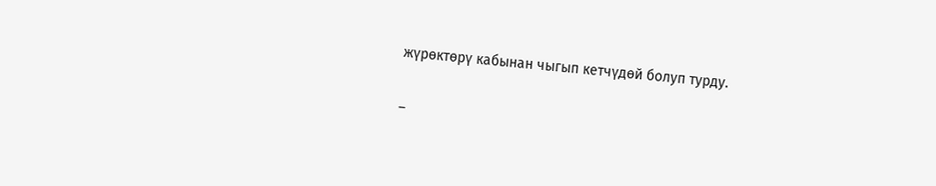жүрөктөрү кабынан чыгып кетчүдөй болуп турду.

–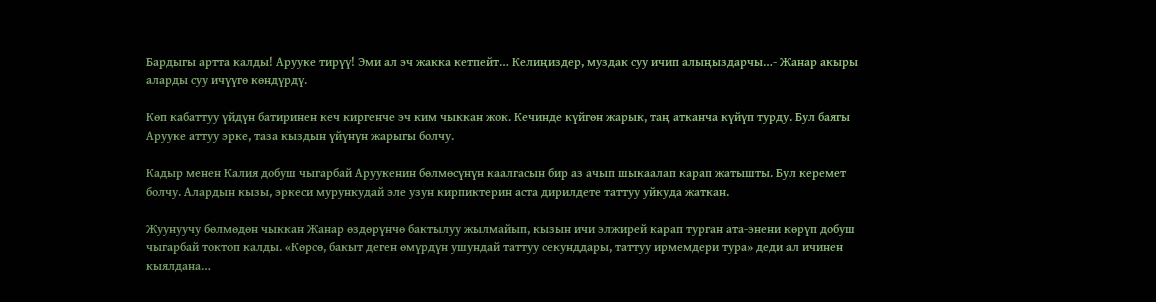Бардыгы артта калды! Арууке тирүү! Эми ал эч жакка кетпейт… Келиңиздер, муздак суу ичип алыңыздарчы…- Жанар акыры аларды суу ичүүгө көндүрдү.

Көп кабаттуу үйдүн батиринен кеч киргенче эч ким чыккан жок. Кечинде күйгөн жарык, таң атканча күйүп турду. Бул баягы Арууке аттуу эрке, таза кыздын үйүнүн жарыгы болчу.

Кадыр менен Калия добуш чыгарбай Аруукенин бөлмөсүнүн каалгасын бир аз ачып шыкаалап карап жатышты. Бул керемет болчу. Алардын кызы, эркеси мурункудай эле узун кирпиктерин аста дирилдете таттуу уйкуда жаткан.

Жуунуучу бөлмөдөн чыккан Жанар өздөрүнчө бактылуу жылмайып, кызын ичи элжирей карап турган ата-энени көрүп добуш чыгарбай токтоп калды. «Көрсө, бакыт деген өмүрдүн ушундай таттуу секунддары, таттуу ирмемдери тура» деди ал ичинен кыялдана…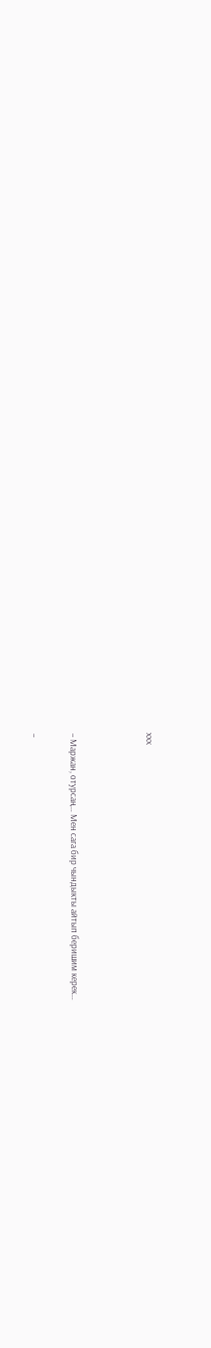ххх



– Маржан, отурсаң… Мен сага бир чындыкты айтып беришим керек…

–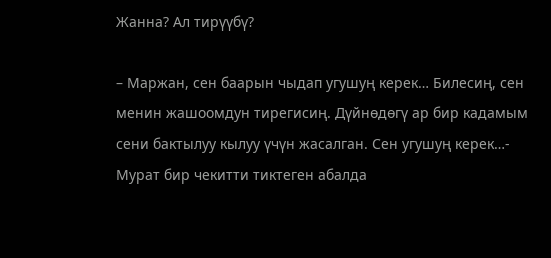Жанна? Ал тирүүбү?

– Маржан, сен баарын чыдап угушуң керек… Билесиң, сен менин жашоомдун тирегисиң. Дүйнөдөгү ар бир кадамым сени бактылуу кылуу үчүн жасалган. Сен угушуң керек…- Мурат бир чекитти тиктеген абалда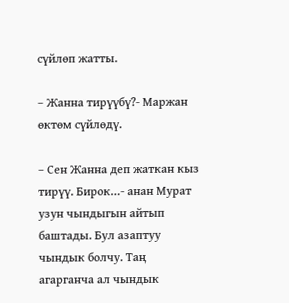сүйлөп жатты.

– Жанна тирүүбү?- Маржан өктөм сүйлөдү.

– Сен Жанна деп жаткан кыз тирүү. Бирок…- анан Мурат узун чындыгын айтып баштады. Бул азаптуу чындык болчу. Таң агарганча ал чындык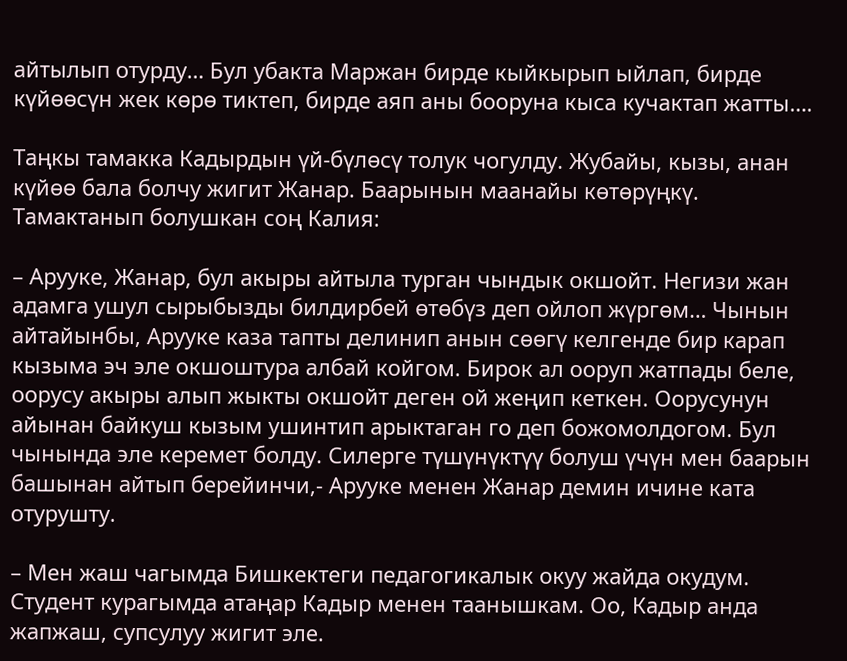айтылып отурду… Бул убакта Маржан бирде кыйкырып ыйлап, бирде күйөөсүн жек көрө тиктеп, бирде аяп аны бооруна кыса кучактап жатты….

Таңкы тамакка Кадырдын үй-бүлөсү толук чогулду. Жубайы, кызы, анан күйөө бала болчу жигит Жанар. Баарынын маанайы көтөрүңкү. Тамактанып болушкан соң Калия:

– Арууке, Жанар, бул акыры айтыла турган чындык окшойт. Негизи жан адамга ушул сырыбызды билдирбей өтөбүз деп ойлоп жүргөм… Чынын айтайынбы, Арууке каза тапты делинип анын сөөгү келгенде бир карап кызыма эч эле окшоштура албай койгом. Бирок ал ооруп жатпады беле, оорусу акыры алып жыкты окшойт деген ой жеңип кеткен. Оорусунун айынан байкуш кызым ушинтип арыктаган го деп божомолдогом. Бул чынында эле керемет болду. Силерге түшүнүктүү болуш үчүн мен баарын башынан айтып берейинчи,- Арууке менен Жанар демин ичине ката отурушту.

– Мен жаш чагымда Бишкектеги педагогикалык окуу жайда окудум. Студент курагымда атаңар Кадыр менен таанышкам. Оо, Кадыр анда жапжаш, супсулуу жигит эле.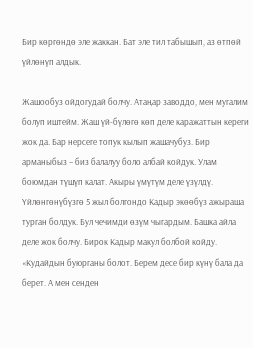Бир көргөндө эле жаккан. Бат эле тил табышып, аз өтпөй үйлөнүп алдык.

Жашообуз ойдогудай болчу. Атаңар заводдо, мен мугалим болуп иштейм. Жаш үй-бүлөгө көп деле каражаттын кереги жок да. Бар нерсеге топук кылып жашачубуз. Бир арманыбыз – биз балалуу боло албай койдук. Улам боюмдан түшүп калат. Акыры үмүтүм деле үзүлдү. Үйлөнгөнүбүзгө 5 жыл болгондо Кадыр экөөбүз ажыраша турган болдук. Бул чечимди өзүм чыгардым. Башка айла деле жок болчу. Бирок Кадыр макул болбой койду. «Кудайдын буюрганы болот. Берем десе бир күнү бала да берет. А мен сенден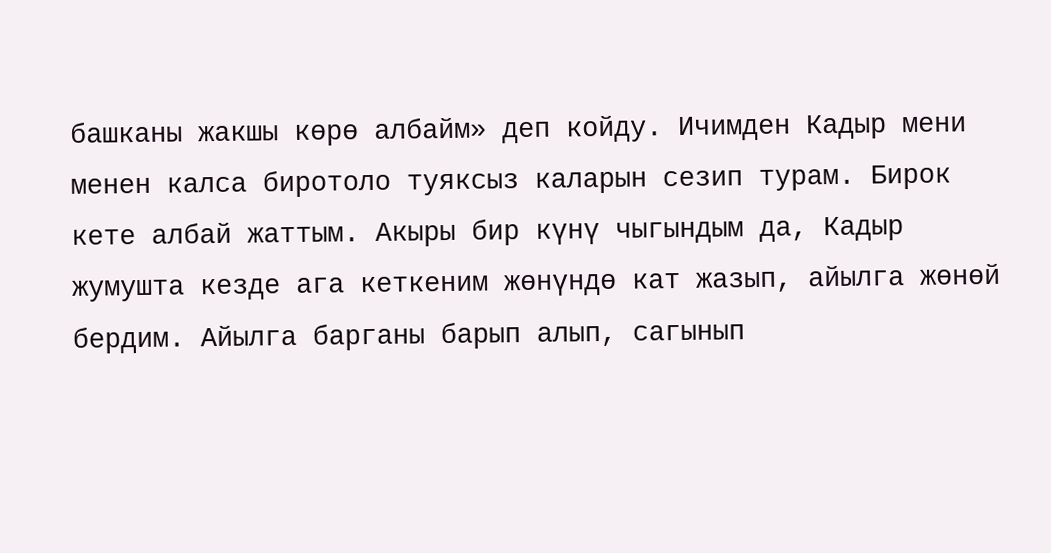башканы жакшы көрө албайм» деп койду. Ичимден Кадыр мени менен калса биротоло туяксыз каларын сезип турам. Бирок кете албай жаттым. Акыры бир күнү чыгындым да, Кадыр жумушта кезде ага кеткеним жөнүндө кат жазып, айылга жөнөй бердим. Айылга барганы барып алып, сагынып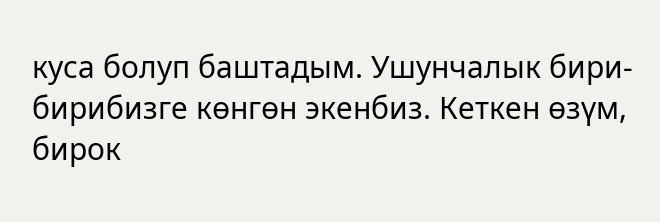куса болуп баштадым. Ушунчалык бири-бирибизге көнгөн экенбиз. Кеткен өзүм, бирок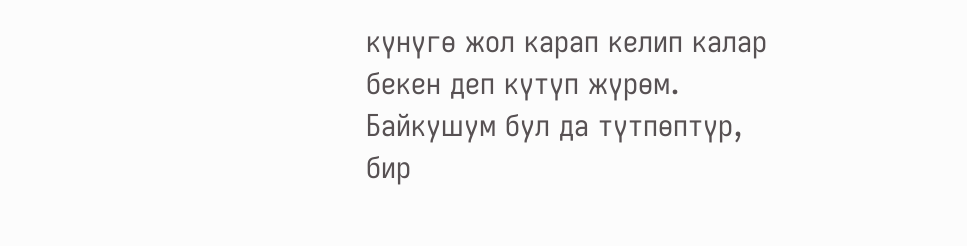күнүгө жол карап келип калар бекен деп күтүп жүрөм. Байкушум бул да түтпөптүр, бир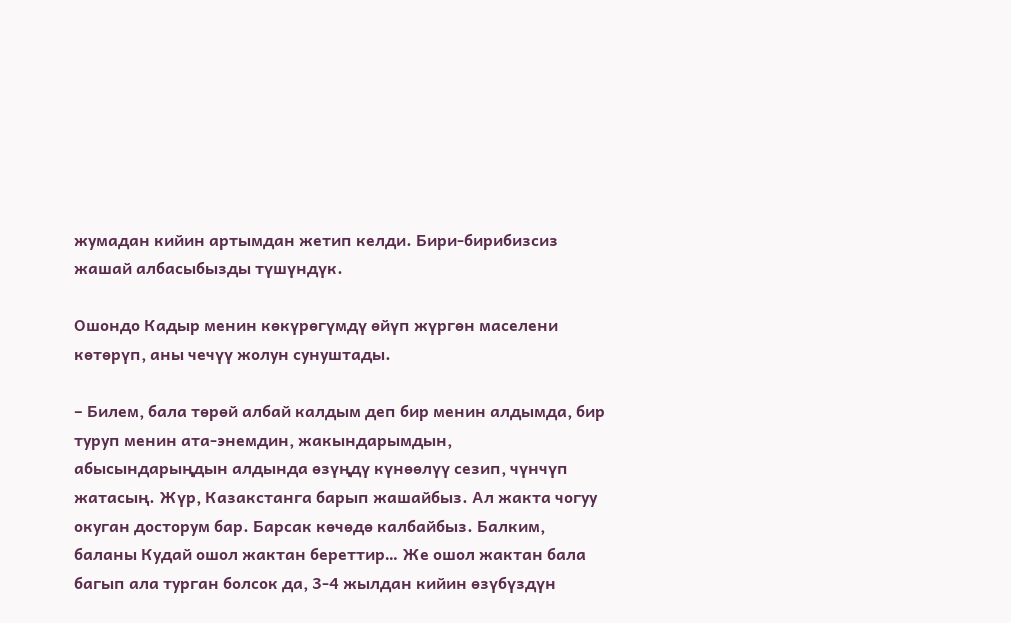жумадан кийин артымдан жетип келди. Бири-бирибизсиз жашай албасыбызды түшүндүк.

Ошондо Кадыр менин көкүрөгүмдү өйүп жүргөн маселени көтөрүп, аны чечүү жолун сунуштады.

– Билем, бала төрөй албай калдым деп бир менин алдымда, бир туруп менин ата-энемдин, жакындарымдын, абысындарыңдын алдында өзүңдү күнөөлүү сезип, чүнчүп жатасың. Жүр, Казакстанга барып жашайбыз. Ал жакта чогуу окуган досторум бар. Барсак көчөдө калбайбыз. Балким, баланы Кудай ошол жактан береттир… Же ошол жактан бала багып ала турган болсок да, 3-4 жылдан кийин өзүбүздүн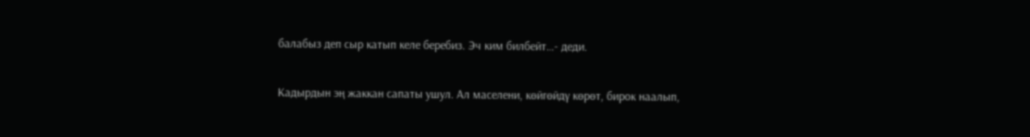балабыз деп сыр катып келе беребиз. Эч ким билбейт…- деди.

Кадырдын эң жаккан сапаты ушул. Ал маселени, көйгөйдү көрөт, бирок наалып,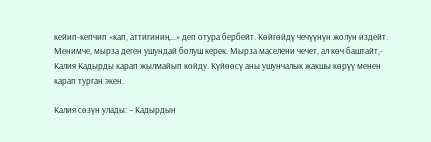кейип-кепчип «кап, аттигиниң…» деп отура бербейт. Көйгөйдү чечүүнүн жолун издейт. Менимче, мырза деген ушундай болуш керек. Мырза маселени чечет, ал көч баштайт,- Калия Кадырды карап жылмайып койду. Күйөөсү аны ушунчалык жакшы көрүү менен карап турган экен.

Калия сөзүн улады: – Кадырдын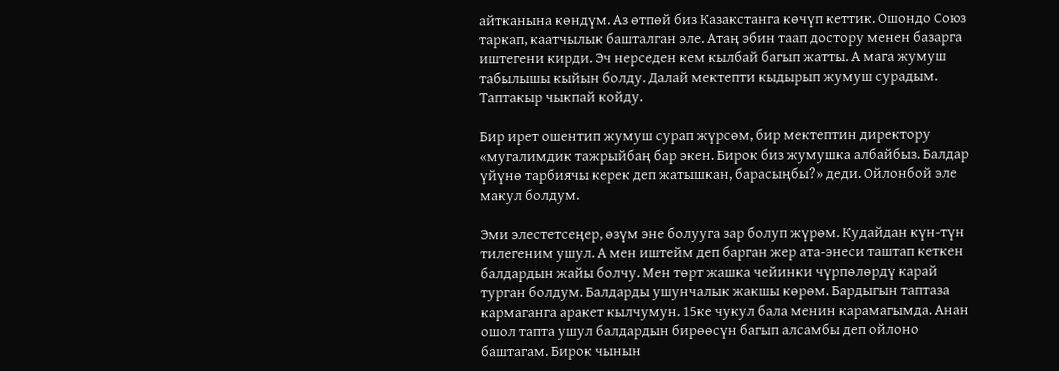айтканына көндүм. Аз өтпөй биз Казакстанга көчүп кеттик. Ошондо Союз таркап, каатчылык башталган эле. Атаң эбин таап достору менен базарга иштегени кирди. Эч нерседен кем кылбай багып жатты. А мага жумуш табылышы кыйын болду. Далай мектепти кыдырып жумуш сурадым. Таптакыр чыкпай койду.

Бир ирет ошентип жумуш сурап жүрсөм, бир мектептин директору «мугалимдик тажрыйбаң бар экен. Бирок биз жумушка албайбыз. Балдар үйүнө тарбиячы керек деп жатышкан, барасыңбы?» деди. Ойлонбой эле макул болдум.

Эми элестетсеңер, өзүм эне болууга зар болуп жүрөм. Кудайдан күн-түн тилегеним ушул. А мен иштейм деп барган жер ата-энеси таштап кеткен балдардын жайы болчу. Мен төрт жашка чейинки чүрпөлөрдү карай турган болдум. Балдарды ушунчалык жакшы көрөм. Бардыгын таптаза кармаганга аракет кылчумун. 15ке чукул бала менин карамагымда. Анан ошол тапта ушул балдардын бирөөсүн багып алсамбы деп ойлоно баштагам. Бирок чынын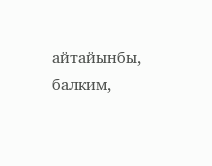айтайынбы, балким,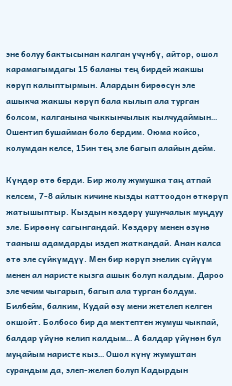эне болуу бактысынан калган үчүнбү, айтор, ошол карамагымдагы 15 баланы тең бирдей жакшы көрүп калыптырмын. Алардын бирөөсүн эле ашыкча жакшы көрүп бала кылып ала турган болсом, калганына чыккынчылык кылчудаймын… Ошентип бушайман боло бердим. Оюма койсо, колумдан келсе, 15ин тең эле багып алайын дейм.

Күндөр өтө берди. Бир жолу жумушка таң атпай келсем, 7-8 айлык кичине кызды каттоодон өткөрүп жатышыптыр. Кыздын көздөрү ушунчалык муңдуу эле. Бирөөнү сагынгандай. Көздөрү менен өзүнө тааныш адамдарды издеп жаткандай. Анан калса өтө эле сүйкүмдүү. Мен бир көрүп энелик сүйүүм менен ал наристе кызга ашык болуп калдым. Дароо эле чечим чыгарып, багып ала турган болдум. Билбейм, балким, Кудай өзү мени жетелеп келген окшойт. Болбосо бир да мектептен жумуш чыкпай, балдар үйүнө келип калдым… А балдар үйүнөн бул муңайым наристе кыз… Ошол күнү жумуштан сурандым да, элеп-желеп болуп Кадырдын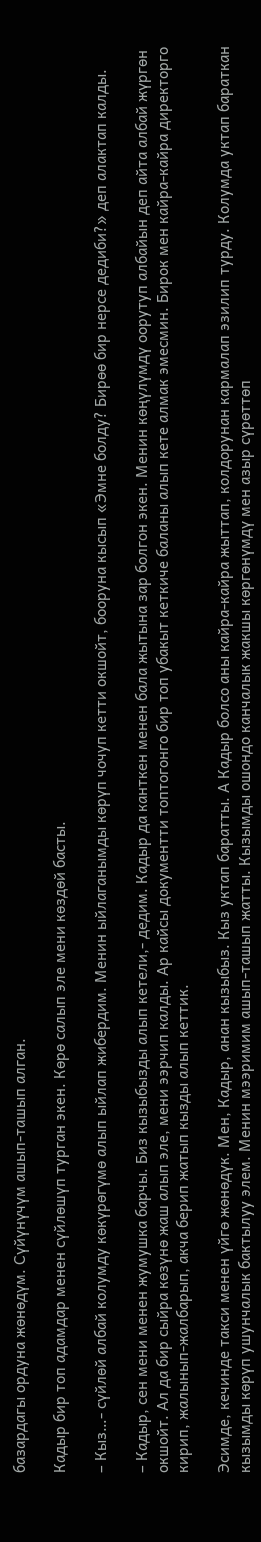базардагы ордуна жөнөдүм. Сүйүнүчүм ашып-ташып алган.

Кадыр бир топ адамдар менен сүйлөшүп турган экен. Көрө салып эле мени көздөй басты.

– Кыз…- сүйлөй албай колумду көкүрөгүмө алып ыйлап жибердим. Менин ыйлаганымды көрүп чочуп кетти окшойт, бооруна кысып «Эмне болду? Бирөө бир нерсе дедиби?» деп алактап калды.

– Кадыр, сен мени менен жумушка барчы. Биз кызыбызды алып кетели,- дедим. Кадыр да канткен менен бала жытына зар болгон экен. Менин көңүлүмдү оорутуп албайын деп айта албай жүргөн окшойт. Ал да бир сыйра көзүнө жаш алып эле, мени ээрчип калды. Ар кайсы документти топтогонго бир топ убакыт кеткиче баланы алып кете алмак эмесмин. Бирок мен кайра-кайра директорго кирип, жалынып-жалбарып, акча берип жатып кызды алып кеттик.

Эсимде, кечинде такси менен үйгө жөнөдүк. Мен, Кадыр, анан кызыбыз. Кыз уктап баратты. А Кадыр болсо аны кайра-кайра жыттап, колдорунан кармалап эзилип турду. Колумда уктап бараткан кызымды көрүп ушунчалык бактылуу элем. Менин мээримим ашып-ташып жатты. Кызымды ошондо канчалык жакшы көргөнүмдү мен азыр сүрөттөп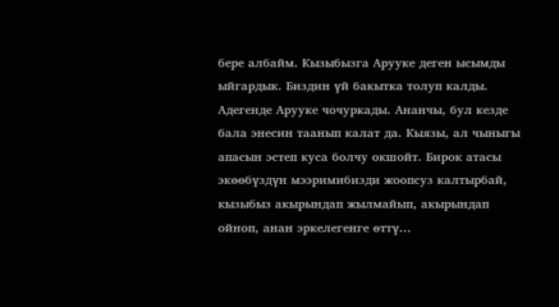бере албайм. Кызыбызга Арууке деген ысымды ыйгардык. Биздин үй бакытка толуп калды. Адегенде Арууке чочуркады. Ананчы, бул кезде бала энесин таанып калат да. Кыязы, ал чыныгы апасын эстеп куса болчу окшойт. Бирок атасы экөөбүздүн мээримибизди жоопсуз калтырбай, кызыбыз акырындап жылмайып, акырындап ойноп, анан эркелегенге өттү…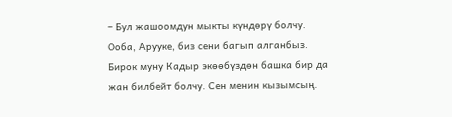– Бул жашоомдун мыкты күндөрү болчу. Ооба, Арууке, биз сени багып алганбыз. Бирок муну Кадыр экөөбүздөн башка бир да жан билбейт болчу. Сен менин кызымсың.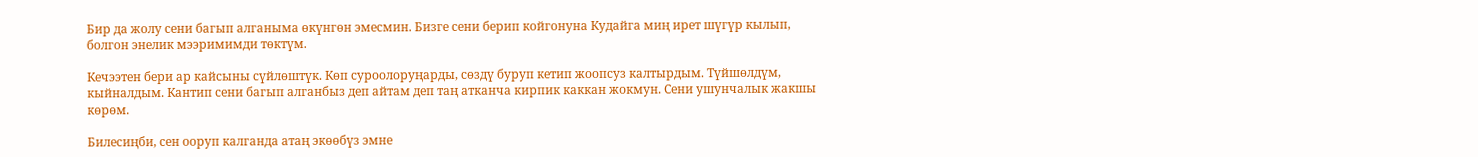Бир да жолу сени багып алганыма өкүнгөн эмесмин. Бизге сени берип койгонуна Кудайга миң ирет шүгүр кылып, болгон энелик мээримимди төктүм.

Кечээтен бери ар кайсыны сүйлөштүк. Көп суроолоруңарды, сөздү буруп кетип жоопсуз калтырдым. Түйшөлдүм, кыйналдым. Кантип сени багып алганбыз деп айтам деп таң атканча кирпик каккан жокмун. Сени ушунчалык жакшы көрөм.

Билесиңби, сен ооруп калганда атаң экөөбүз эмне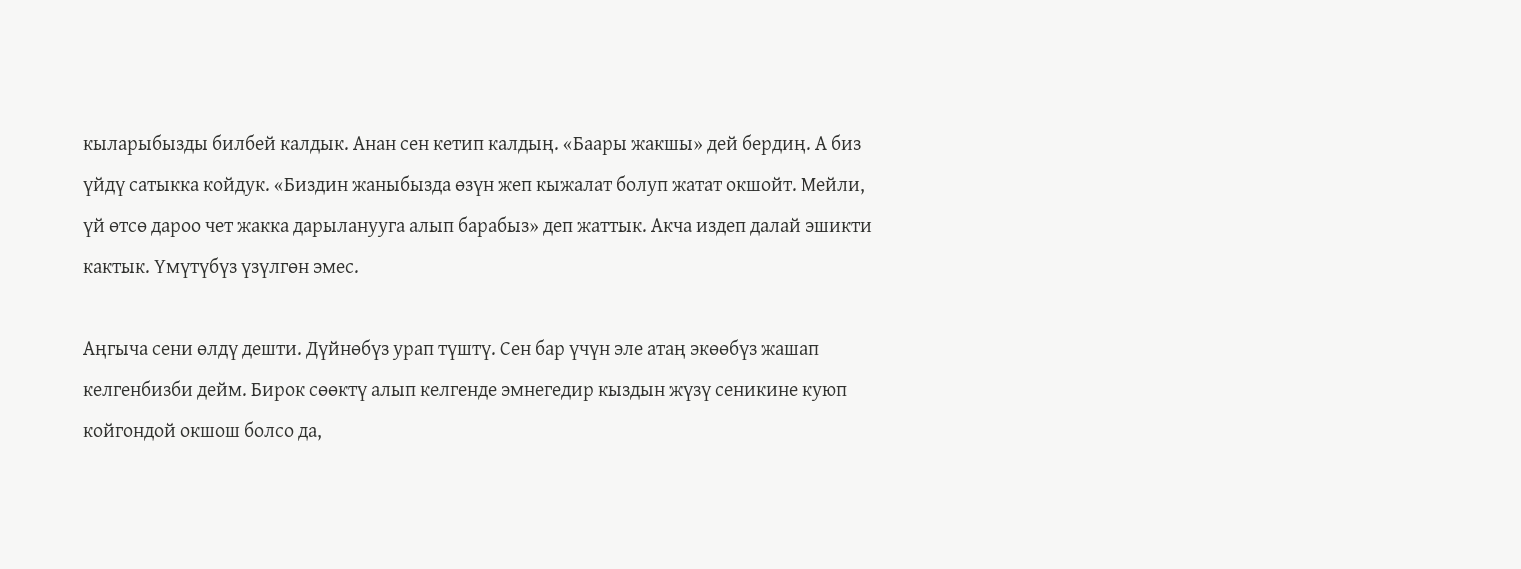кыларыбызды билбей калдык. Анан сен кетип калдың. «Баары жакшы» дей бердиң. А биз үйдү сатыкка койдук. «Биздин жаныбызда өзүн жеп кыжалат болуп жатат окшойт. Мейли, үй өтсө дароо чет жакка дарыланууга алып барабыз» деп жаттык. Акча издеп далай эшикти кактык. Үмүтүбүз үзүлгөн эмес.

Аңгыча сени өлдү дешти. Дүйнөбүз урап түштү. Сен бар үчүн эле атаң экөөбүз жашап келгенбизби дейм. Бирок сөөктү алып келгенде эмнегедир кыздын жүзү сеникине куюп койгондой окшош болсо да,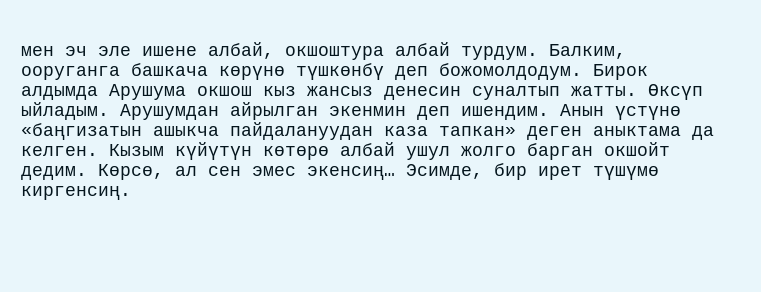мен эч эле ишене албай, окшоштура албай турдум. Балким, ооруганга башкача көрүнө түшкөнбү деп божомолдодум. Бирок алдымда Арушума окшош кыз жансыз денесин суналтып жатты. Өксүп ыйладым. Арушумдан айрылган экенмин деп ишендим. Анын үстүнө «баңгизатын ашыкча пайдалануудан каза тапкан» деген аныктама да келген. Кызым күйүтүн көтөрө албай ушул жолго барган окшойт дедим. Көрсө, ал сен эмес экенсиң… Эсимде, бир ирет түшүмө киргенсиң.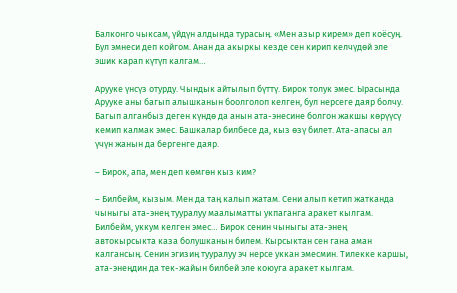Балконго чыксам, үйдүн алдында турасың. «Мен азыр кирем» деп коёсуң. Бул эмнеси деп койгом. Анан да акыркы кезде сен кирип келчүдөй эле эшик карап күтүп калгам…

Арууке үнсүз отурду. Чындык айтылып бүттү. Бирок толук эмес. Ырасында Арууке аны багып алышканын боолголоп келген, бул нерсеге даяр болчу. Багып алганбыз деген күндө да анын ата-энесине болгон жакшы көрүүсү кемип калмак эмес. Башкалар билбесе да, кыз өзү билет. Ата-апасы ал үчүн жанын да бергенге даяр.

– Бирок, апа, мен деп көмгөн кыз ким?

– Билбейм, кызым. Мен да таң калып жатам. Сени алып кетип жатканда чыныгы ата-энең тууралуу маалыматты укпаганга аракет кылгам. Билбейм, уккум келген эмес… Бирок сенин чыныгы ата-энең автокырсыкта каза болушканын билем. Кырсыктан сен гана аман калгансың. Сенин эгизиң тууралуу эч нерсе уккан эмесмин. Тилекке каршы, ата-энеңдин да тек-жайын билбей эле коюуга аракет кылгам.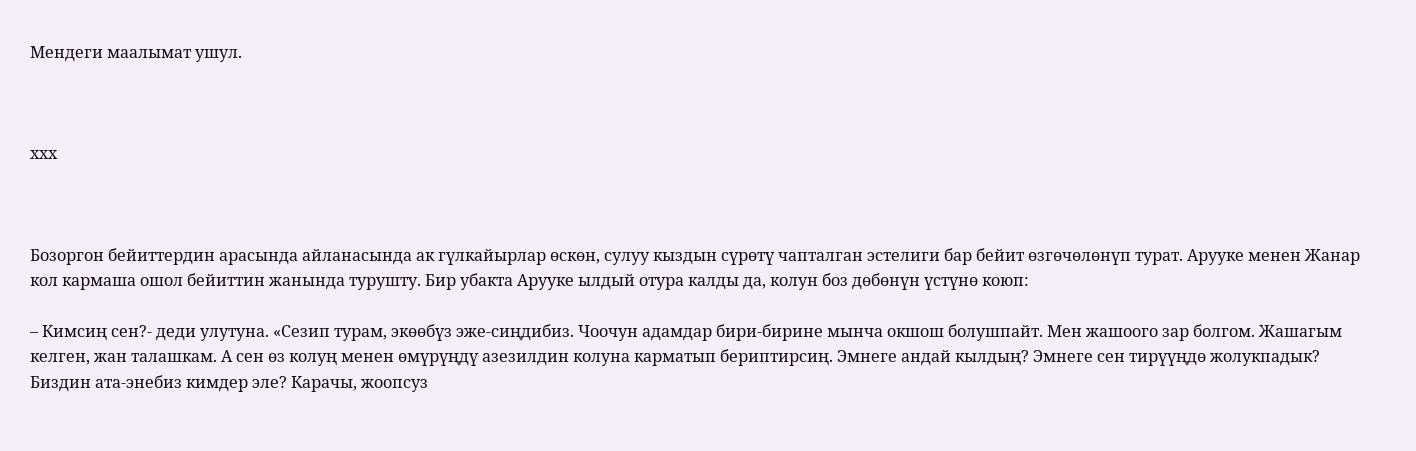Мендеги маалымат ушул.



ххх



Бозоргон бейиттердин арасында айланасында ак гүлкайырлар өскөн, сулуу кыздын сүрөтү чапталган эстелиги бар бейит өзгөчөлөнүп турат. Арууке менен Жанар кол кармаша ошол бейиттин жанында турушту. Бир убакта Арууке ылдый отура калды да, колун боз дөбөнүн үстүнө коюп:

– Кимсиң сен?- деди улутуна. «Сезип турам, экөөбүз эже-сиңдибиз. Чоочун адамдар бири-бирине мынча окшош болушпайт. Мен жашоого зар болгом. Жашагым келген, жан талашкам. А сен өз колуң менен өмүрүңдү азезилдин колуна карматып бериптирсиң. Эмнеге андай кылдың? Эмнеге сен тирүүңдө жолукпадык? Биздин ата-энебиз кимдер эле? Карачы, жоопсуз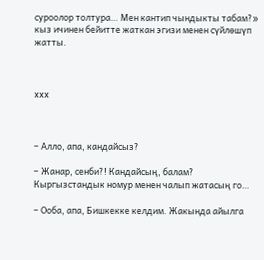суроолор толтура… Мен кантип чындыкты табам?» кыз ичинен бейитте жаткан эгизи менен сүйлөшүп жатты.



ххх



– Алло, апа, кандайсыз?

– Жанар, сенби?! Кандайсың, балам? Кыргызстандык номур менен чалып жатасың го…

– Ооба, апа, Бишкекке келдим. Жакында айылга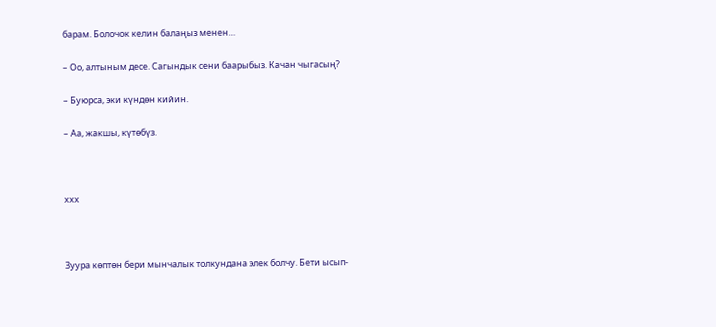барам. Болочок келин балаңыз менен…

– Оо, алтыным десе. Сагындык сени баарыбыз. Качан чыгасың?

– Буюрса, эки күндөн кийин.

– Аа, жакшы, күтөбүз.



ххх



Зуура көптөн бери мынчалык толкундана элек болчу. Бети ысып-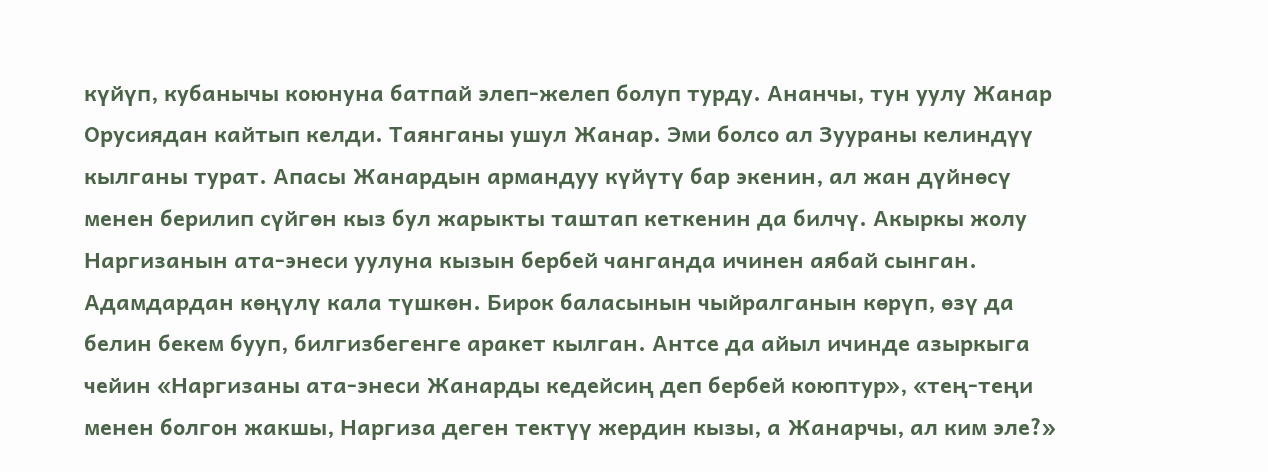күйүп, кубанычы коюнуна батпай элеп-желеп болуп турду. Ананчы, тун уулу Жанар Орусиядан кайтып келди. Таянганы ушул Жанар. Эми болсо ал Зуураны келиндүү кылганы турат. Апасы Жанардын армандуу күйүтү бар экенин, ал жан дүйнөсү менен берилип сүйгөн кыз бул жарыкты таштап кеткенин да билчү. Акыркы жолу Наргизанын ата-энеси уулуна кызын бербей чанганда ичинен аябай сынган. Адамдардан көңүлү кала түшкөн. Бирок баласынын чыйралганын көрүп, өзү да белин бекем бууп, билгизбегенге аракет кылган. Антсе да айыл ичинде азыркыга чейин «Наргизаны ата-энеси Жанарды кедейсиң деп бербей коюптур», «тең-теңи менен болгон жакшы, Наргиза деген тектүү жердин кызы, а Жанарчы, ал ким эле?»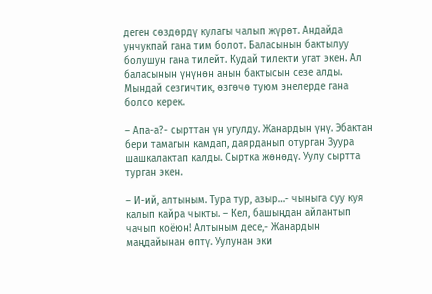деген сөздөрдү кулагы чалып жүрөт. Андайда унчукпай гана тим болот. Баласынын бактылуу болушун гана тилейт. Кудай тилекти угат экен. Ал баласынын үнүнөн анын бактысын сезе алды. Мындай сезгичтик, өзгөчө туюм энелерде гана болсо керек.

– Апа-а?- сырттан үн угулду. Жанардын үнү. Эбактан бери тамагын камдап, даярданып отурган Зуура шашкалактап калды. Сыртка жөнөдү. Уулу сыртта турган экен.

– И-ий, алтыным. Тура тур, азыр…- чыныга суу куя калып кайра чыкты. – Кел, башыңдан айлантып чачып коёюн! Алтыным десе,- Жанардын маңдайынан өптү. Уулунан эки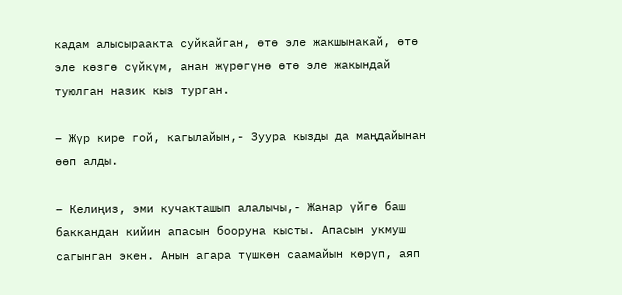кадам алысыраакта суйкайган, өтө эле жакшынакай, өтө эле көзгө сүйкүм, анан жүрөгүнө өтө эле жакындай туюлган назик кыз турган.

– Жүр кире гой, кагылайын,- Зуура кызды да маңдайынан өөп алды.

– Келиңиз, эми кучакташып алалычы,- Жанар үйгө баш баккандан кийин апасын бооруна кысты. Апасын укмуш сагынган экен. Анын агара түшкөн саамайын көрүп, аяп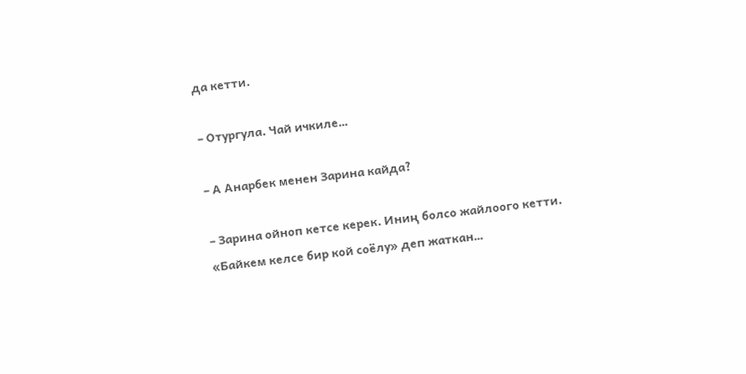да кетти.

– Отургула. Чай ичкиле…

– А Анарбек менен Зарина кайда?

– Зарина ойноп кетсе керек. Иниң болсо жайлоого кетти. «Байкем келсе бир кой соёлу» деп жаткан…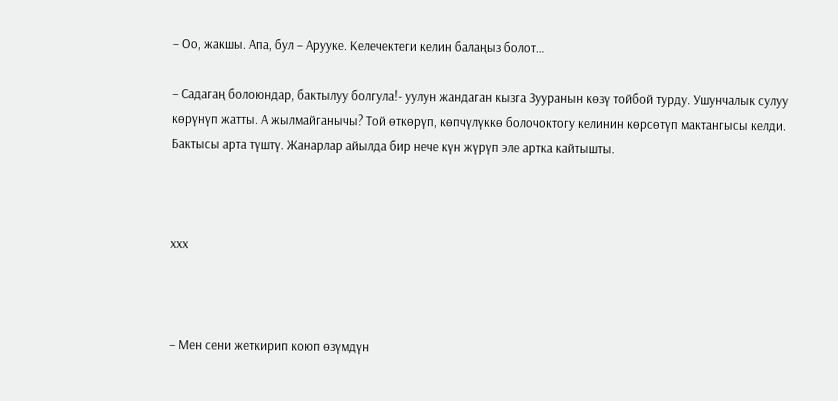– Оо, жакшы. Апа, бул – Арууке. Келечектеги келин балаңыз болот…

– Садагаң болоюндар, бактылуу болгула!- уулун жандаган кызга Зууранын көзү тойбой турду. Ушунчалык сулуу көрүнүп жатты. А жылмайганычы? Той өткөрүп, көпчүлүккө болочоктогу келинин көрсөтүп мактангысы келди. Бактысы арта түштү. Жанарлар айылда бир нече күн жүрүп эле артка кайтышты.



ххх



– Мен сени жеткирип коюп өзүмдүн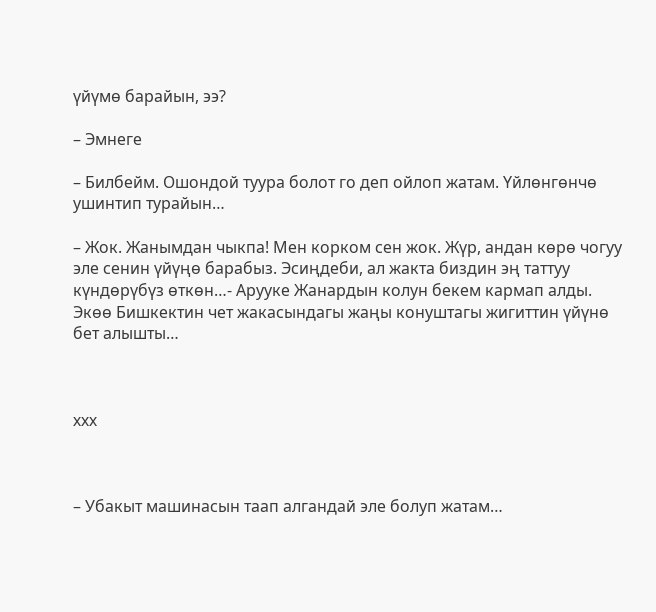үйүмө барайын, ээ?

– Эмнеге

– Билбейм. Ошондой туура болот го деп ойлоп жатам. Үйлөнгөнчө ушинтип турайын…

– Жок. Жанымдан чыкпа! Мен корком сен жок. Жүр, андан көрө чогуу эле сенин үйүңө барабыз. Эсиңдеби, ал жакта биздин эң таттуу күндөрүбүз өткөн…- Арууке Жанардын колун бекем кармап алды. Экөө Бишкектин чет жакасындагы жаңы конуштагы жигиттин үйүнө бет алышты…



ххх



– Убакыт машинасын таап алгандай эле болуп жатам…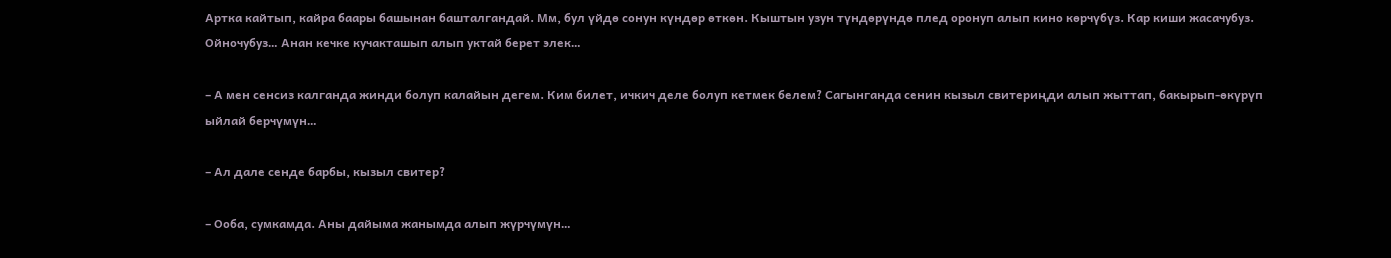Артка кайтып, кайра баары башынан башталгандай. Мм, бул үйдө сонун күндөр өткөн. Кыштын узун түндөрүндө плед оронуп алып кино көрчүбүз. Кар киши жасачубуз. Ойночубуз… Анан кечке кучакташып алып уктай берет элек…

– А мен сенсиз калганда жинди болуп калайын дегем. Ким билет, ичкич деле болуп кетмек белем? Сагынганда сенин кызыл свитериңди алып жыттап, бакырып-өкүрүп ыйлай берчүмүн…

– Ал дале сенде барбы, кызыл свитер?

– Ооба, сумкамда. Аны дайыма жанымда алып жүрчүмүн…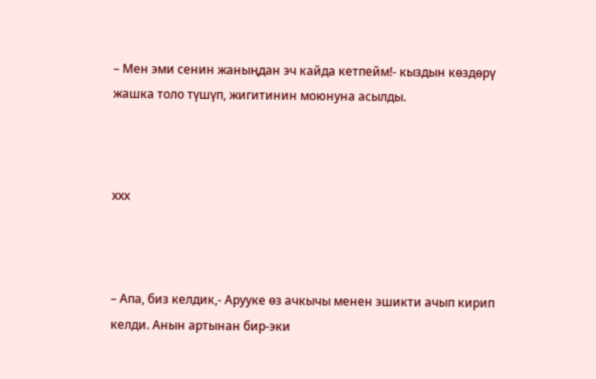– Мен эми сенин жаныңдан эч кайда кетпейм!- кыздын көздөрү жашка толо түшүп, жигитинин моюнуна асылды.



ххх



– Апа, биз келдик,- Арууке өз ачкычы менен эшикти ачып кирип келди. Анын артынан бир-эки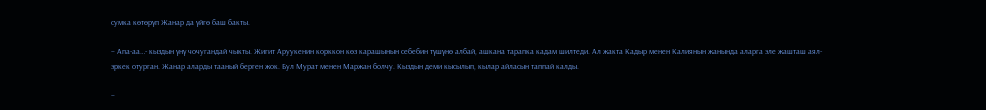сумка көтөрүп Жанар да үйгө баш бакты.

– Апа-аа…- кыздын үнү чочугандай чыкты. Жигит Аруукенин корккон көз карашынын себебин түшүнө албай, ашкана тарапка кадам шилтеди. Ал жакта Кадыр менен Калиянын жанында аларга эле жашташ аял-эркек отурган. Жанар аларды тааный берген жок. Бул Мурат менен Маржан болчу. Кыздын деми кысылып, кылар айласын таппай калды.

–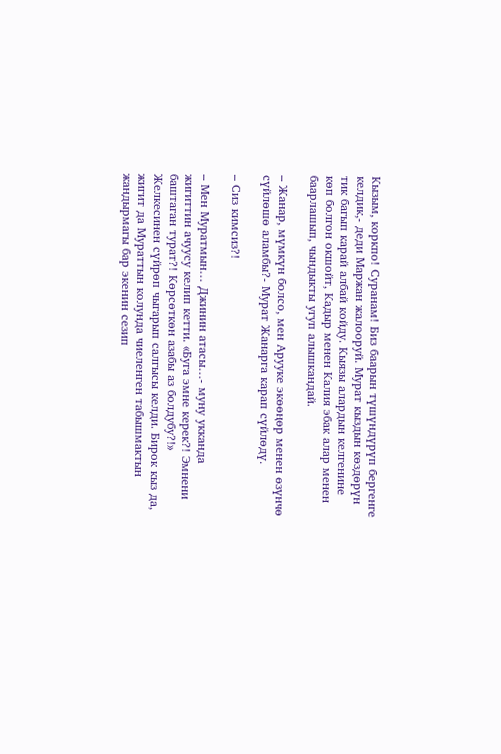Кызым, коркпо! Суранам! Биз баарын түшүндүрүп бергенге келдик,- деди Маржан жалооруй. Мурат кыздын көздөрүн тик багып карай албай койду. Кыязы алардын келгенине көп болгон окшойт, Кадыр менен Калия эбак алар менен баарлашып, чындыкты угуп алышкандай.

– Жанар, мүмкүн болсо, мен Арууке экөөңөр менен өзүнчө сүйлөшө аламбы?- Мурат Жанарга карап сүйлөдү.

– Сиз кимсиз?!

– Мен Муратмын… Джинин атасы…- муну укканда жигиттин ачуусу келип кетти. «Буга эмне керек?! Эмнени баштаган турат?! Көрсөткөн азабы аз болдубу?!» Желкесинен сүйрөп чыгарып салгысы келди. Бирок кыз да, жигит да Мураттын колунда чиеленген табышмактын жандырмагы бар экенин сезип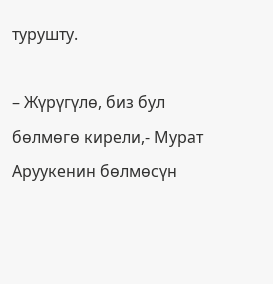турушту.

– Жүрүгүлө, биз бул бөлмөгө кирели,- Мурат Аруукенин бөлмөсүн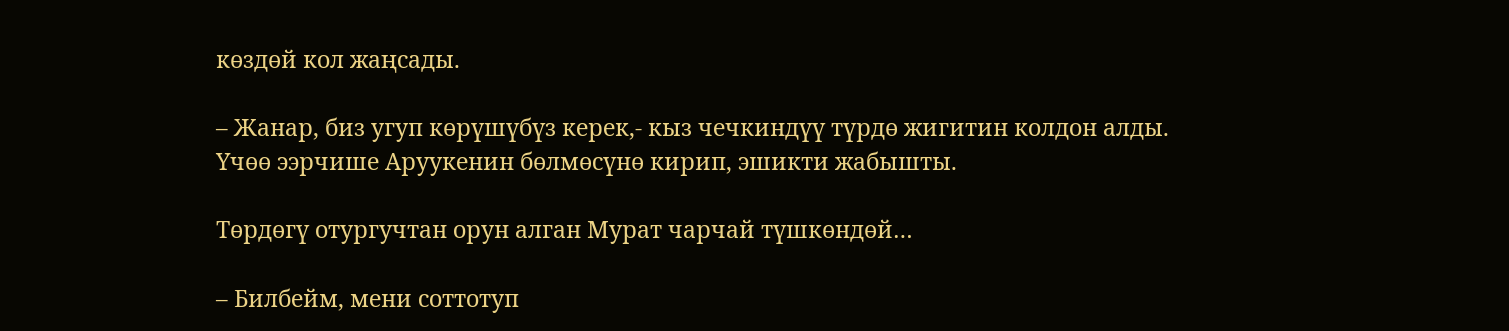көздөй кол жаңсады.

– Жанар, биз угуп көрүшүбүз керек,- кыз чечкиндүү түрдө жигитин колдон алды. Үчөө ээрчише Аруукенин бөлмөсүнө кирип, эшикти жабышты.

Төрдөгү отургучтан орун алган Мурат чарчай түшкөндөй…

– Билбейм, мени соттотуп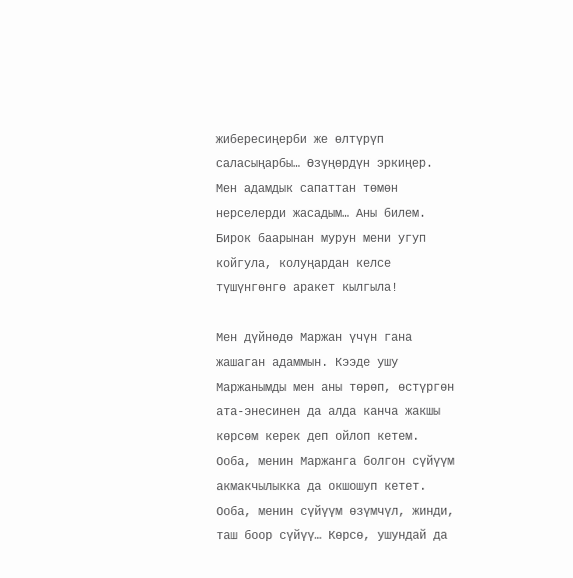жибересиңерби же өлтүрүп саласыңарбы… Өзүңөрдүн эркиңер. Мен адамдык сапаттан төмөн нерселерди жасадым… Аны билем. Бирок баарынан мурун мени угуп койгула, колуңардан келсе түшүнгөнгө аракет кылгыла!

Мен дүйнөдө Маржан үчүн гана жашаган адаммын. Кээде ушу Маржанымды мен аны төрөп, өстүргөн ата-энесинен да алда канча жакшы көрсөм керек деп ойлоп кетем. Ооба, менин Маржанга болгон сүйүүм акмакчылыкка да окшошуп кетет. Ооба, менин сүйүүм өзүмчүл, жинди, таш боор сүйүү… Көрсө, ушундай да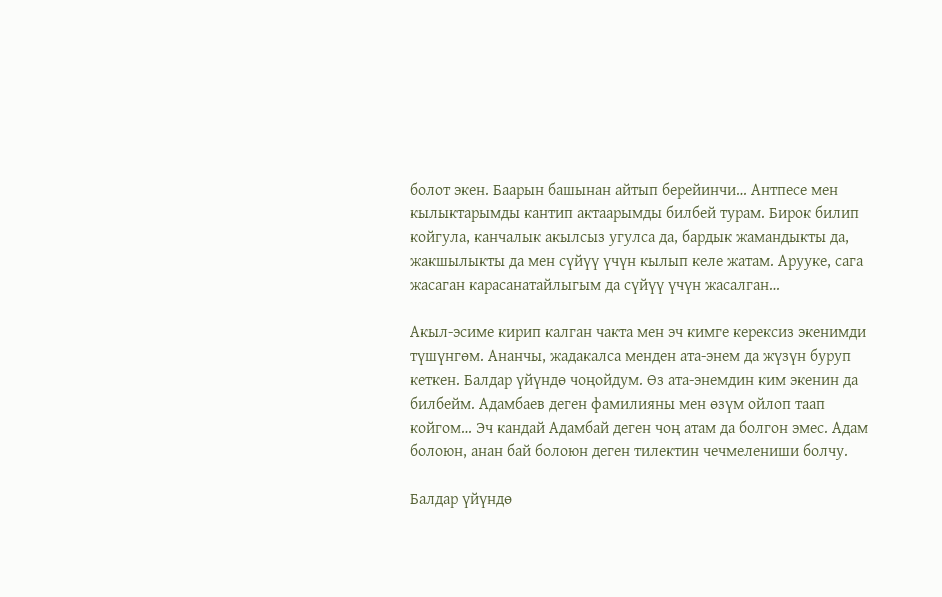болот экен. Баарын башынан айтып берейинчи… Антпесе мен кылыктарымды кантип актаарымды билбей турам. Бирок билип койгула, канчалык акылсыз угулса да, бардык жамандыкты да, жакшылыкты да мен сүйүү үчүн кылып келе жатам. Арууке, сага жасаган карасанатайлыгым да сүйүү үчүн жасалган…

Акыл-эсиме кирип калган чакта мен эч кимге керексиз экенимди түшүнгөм. Ананчы, жадакалса менден ата-энем да жүзүн буруп кеткен. Балдар үйүндө чоңойдум. Өз ата-энемдин ким экенин да билбейм. Адамбаев деген фамилияны мен өзүм ойлоп таап койгом… Эч кандай Адамбай деген чоң атам да болгон эмес. Адам болоюн, анан бай болоюн деген тилектин чечмелениши болчу.

Балдар үйүндө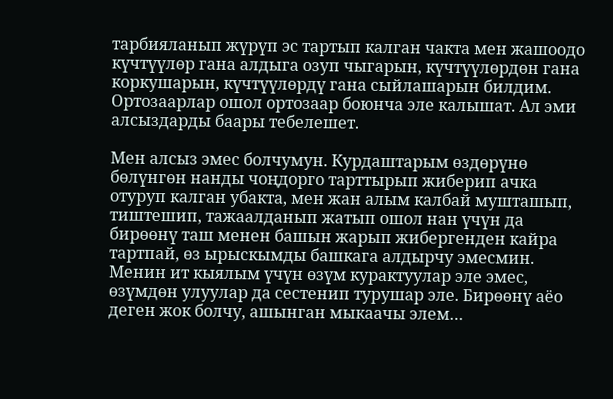тарбияланып жүрүп эс тартып калган чакта мен жашоодо күчтүүлөр гана алдыга озуп чыгарын, күчтүүлөрдөн гана коркушарын, күчтүүлөрдү гана сыйлашарын билдим. Ортозаарлар ошол ортозаар боюнча эле калышат. Ал эми алсыздарды баары тебелешет.

Мен алсыз эмес болчумун. Курдаштарым өздөрүнө бөлүнгөн нанды чоңдорго тарттырып жиберип ачка отуруп калган убакта, мен жан алым калбай мушташып, тиштешип, тажаалданып жатып ошол нан үчүн да бирөөнү таш менен башын жарып жибергенден кайра тартпай, өз ырыскымды башкага алдырчу эмесмин. Менин ит кыялым үчүн өзүм курактуулар эле эмес, өзүмдөн улуулар да сестенип турушар эле. Бирөөнү аёо деген жок болчу, ашынган мыкаачы элем…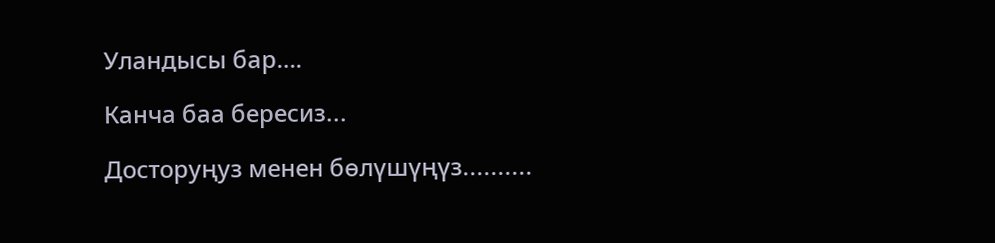Уландысы бар….

Канча баа бересиз...

Досторуңуз менен бөлүшүңүз..........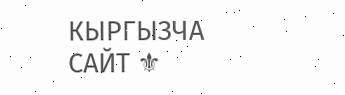КЫРГЫЗЧА САЙТ ⚜